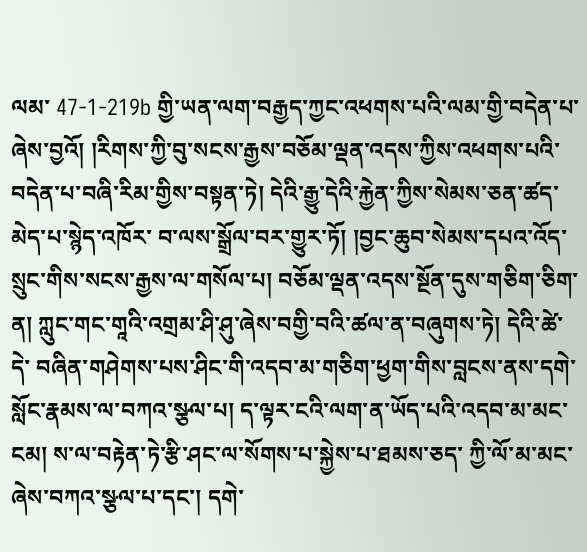ལམ་ 47-1-219b གྱི་ཡན་ལག་བརྒྱད་ཀྱང་འཕགས་པའི་ལམ་གྱི་བདེན་པ་ཞེས་བྱའོ། །རིགས་ཀྱི་བུ་སངས་རྒྱས་བཅོམ་ལྡན་འདས་ཀྱིས་འཕགས་པའི་བདེན་པ་བཞི་རིམ་གྱིས་བསྟན་ཏེ། དེའི་རྒྱུ་དེའི་རྐྱེན་ཀྱིས་སེམས་ཅན་ཚད་མེད་པ་སྙེད་འཁོར་ བ་ལས་སྒྲོལ་བར་གྱུར་ཏོ། །བྱང་ཆུབ་སེམས་དཔའ་འོད་སྲུང་གིས་སངས་རྒྱས་ལ་གསོལ་པ། བཅོམ་ལྡན་འདས་སྔོན་དུས་གཅིག་ཅིག་ན། ཀླུང་གང་གཱའི་འགྲམ་ཤི་ཤུ་ཞེས་བགྱི་བའི་ཚལ་ན་བཞུགས་ཏེ། དེའི་ཚེ་དེ་ བཞིན་གཤེགས་པས་ཤིང་གི་འདབ་མ་གཅིག་ཕྱག་གིས་བླངས་ནས་དགེ་སློང་རྣམས་ལ་བཀའ་སྩལ་པ། ད་ལྟར་ངའི་ལག་ན་ཡོད་པའི་འདབ་མ་མང་ངམ། ས་ལ་བརྟེན་ཏེ་རྩི་ཤང་ལ་སོགས་པ་སྐྱེས་པ་ཐམས་ཅད་ ཀྱི་ལོ་མ་མང་ཞེས་བཀའ་སྩལ་པ་དང་། དགེ་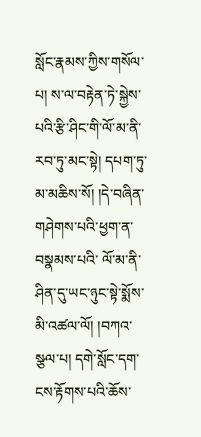སློང་རྣམས་ཀྱིས་གསོལ་པ། ས་ལ་བརྟེན་ཏེ་སྐྱེས་པའི་རྩི་ཤིང་གི་ལོ་མ་ནི་རབ་ཏུ་མང་སྟེ། དཔག་ཏུ་མ་མཆིས་སོ། །དེ་བཞིན་གཤེགས་པའི་ཕྱག་ན་བསྣམས་པའི་ ལོ་མ་ནི་ཤིན་དུ་ཡང་ཉུང་སྟེ་སྨོས་མི་འཚལ་ལོ། །བཀའ་སྩལ་པ། དགེ་སློང་དག་ངས་རྟོགས་པའི་ཆོས་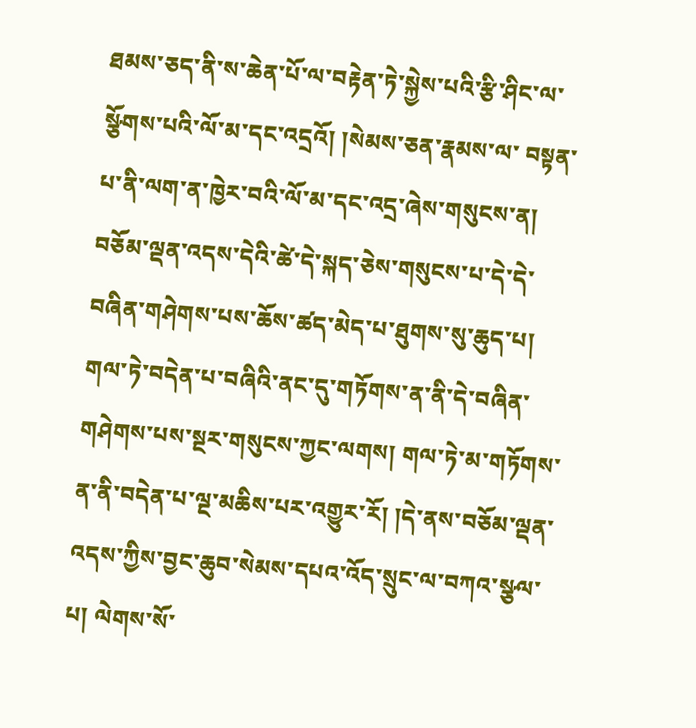ཐམས་ཅད་ནི་ས་ཆེན་པོ་ལ་བརྟེན་ཏེ་སྐྱེས་པའི་རྩི་ཤིང་ལ་སྩོགས་པའི་ལོ་མ་དང་འདྲའོ། །སེམས་ཅན་རྣམས་ལ་ བསྟན་པ་ནི་ལག་ན་ཁྱེར་བའི་ལོ་མ་དང་འདྲ་ཞེས་གསུངས་ན། བཅོམ་ལྡན་འདས་དེའི་ཚེ་དེ་སྐད་ཅེས་གསུངས་པ་དེ་དེ་བཞིན་གཤེགས་པས་ཆོས་ཚད་མེད་པ་ཐུགས་སུ་ཆུད་པ། གལ་ཏེ་བདེན་པ་བཞིའི་ནང་དུ་གཏོགས་ན་ནི་དེ་བཞིན་ གཤེགས་པས་སྔར་གསུངས་ཀྱང་ལགས། གལ་ཏེ་མ་གཏོགས་ན་ནི་བདེན་པ་ལྔ་མཆིས་པར་འགྱུར་རོ། །དེ་ནས་བཅོམ་ལྡན་འདས་ཀྱིས་བྱང་ཆུབ་སེམས་དཔའ་འོད་སྲུང་ལ་བཀའ་སྩལ་པ། ལེགས་སོ་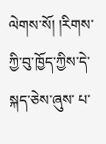ལེགས་སོ། །རིགས་ཀྱི་བུ་ཁྱོད་ཀྱིས་དེ་སྐད་ཅེས་ཞུས་ པ་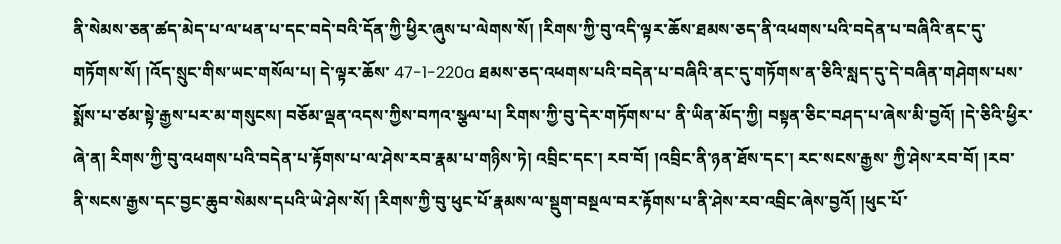ནི་སེམས་ཅན་ཚད་མེད་པ་ལ་ཕན་པ་དང་བདེ་བའི་དོན་ཀྱི་ཕྱིར་ཞུས་པ་ལེགས་སོ། །རིགས་ཀྱི་བུ་འདི་ལྟར་ཆོས་ཐམས་ཅད་ནི་འཕགས་པའི་བདེན་པ་བཞིའི་ནང་དུ་གཏོགས་སོ། །འོད་སྲུང་གིས་ཡང་གསོལ་པ། དེ་ལྟར་ཆོས་ 47-1-220a ཐམས་ཅད་འཕགས་པའི་བདེན་པ་བཞིའི་ནང་དུ་གཏོགས་ན་ཅིའི་སླད་དུ་དེ་བཞིན་གཤེགས་པས་སྨོས་པ་ཙམ་སྟེ་རྒྱས་པར་མ་གསུངས། བཅོམ་ལྡན་འདས་ཀྱིས་བཀའ་སྩལ་པ། རིགས་ཀྱི་བུ་དེར་གཏོགས་པ་ ནི་ཡིན་མོད་ཀྱི། བསྟན་ཅིང་བཤད་པ་ཞེས་མི་བྱའོ། །དེ་ཅིའི་ཕྱིར་ཞེ་ན། རིགས་ཀྱི་བུ་འཕགས་པའི་བདེན་པ་རྟོགས་པ་ལ་ཤེས་རབ་རྣམ་པ་གཉིས་ཏེ། འབྲིང་དང་། རབ་བོ། །འབྲིང་ནི་ཉན་ཐོས་དང་། རང་སངས་རྒྱས་ ཀྱི་ཤེས་རབ་བོ། །རབ་ནི་སངས་རྒྱས་དང་བྱང་ཆུབ་སེམས་དཔའི་ཡེ་ཤེས་སོ། །རིགས་ཀྱི་བུ་ཕུང་པོ་རྣམས་ལ་སྡུག་བསྔལ་བར་རྟོགས་པ་ནི་ཤེས་རབ་འབྲིང་ཞེས་བྱའོ། །ཕུང་པོ་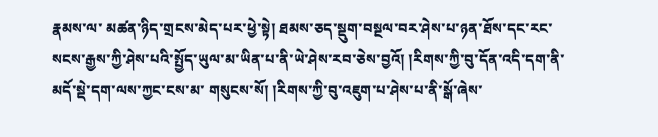རྣམས་ལ་ མཚན་ཉིད་གྲངས་མེད་པར་ཕྱེ་སྟེ། ཐམས་ཅད་སྡུག་བསྔལ་བར་ཤེས་པ་ཉན་ཐོས་དང་རང་སངས་རྒྱས་ཀྱི་ཤེས་པའི་སྤྱོད་ཡུལ་མ་ཡིན་པ་ནི་ཡེ་ཤེས་རབ་ཅེས་བྱའོ། །རིགས་ཀྱི་བུ་དོན་འདི་དག་ནི་མདོ་སྡེ་དག་ལས་ཀྱང་ངས་མ་ གསུངས་སོ། །རིགས་ཀྱི་བུ་འཇུག་པ་ཤེས་པ་ནི་སྒོ་ཞེས་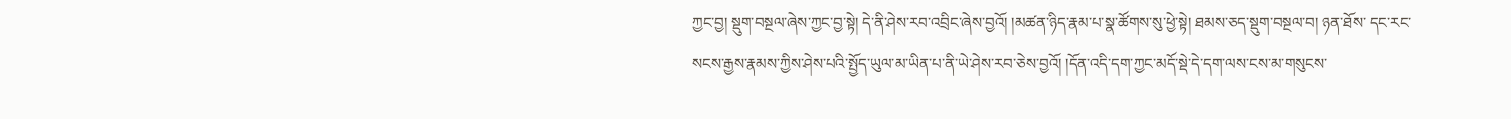ཀྱང་བྱ། སྡུག་བསྔལ་ཞེས་ཀྱང་བྱ་སྟེ། དེ་ནི་ཤེས་རབ་འབྲིང་ཞེས་བྱའོ། །མཚན་ཉིད་རྣམ་པ་སྣ་ཚོགས་སུ་ཕྱེ་སྟེ། ཐམས་ཅད་སྡུག་བསྔལ་བ། ཉན་ཐོས་ དང་རང་སངས་རྒྱས་རྣམས་ཀྱིས་ཤེས་པའི་སྤྱོད་ཡུལ་མ་ཡིན་པ་ནི་ཡེ་ཤེས་རབ་ཅེས་བྱའོ། །དོན་འདི་དག་ཀྱང་མདོ་སྡེ་དེ་དག་ལས་ངས་མ་གསུངས་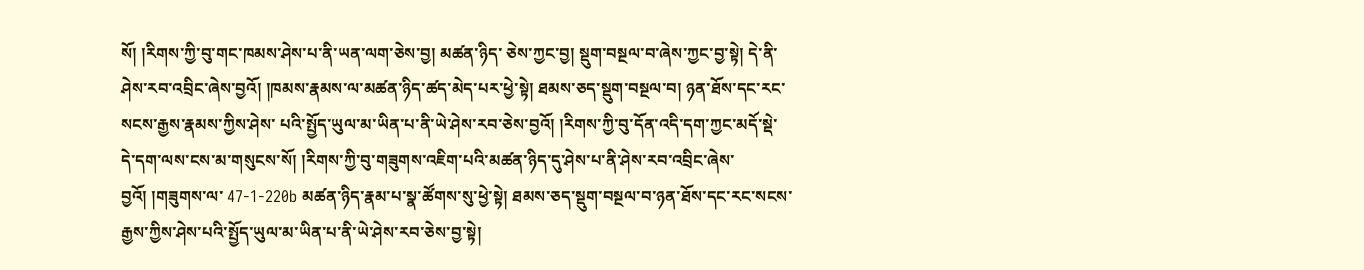སོ། །རིགས་ཀྱི་བུ་གང་ཁམས་ཤེས་པ་ནི་ཡན་ལག་ཅེས་བྱ། མཚན་ཉིད་ ཅེས་ཀྱང་བྱ། སྡུག་བསྔལ་བ་ཞེས་ཀྱང་བྱ་སྟེ། དེ་ནི་ཤེས་རབ་འབྲིང་ཞེས་བྱའོ། །ཁམས་རྣམས་ལ་མཚན་ཉིད་ཚད་མེད་པར་ཕྱེ་སྟེ། ཐམས་ཅད་སྡུག་བསྔལ་བ། ཉན་ཐོས་དང་རང་སངས་རྒྱས་རྣམས་ཀྱིས་ཤེས་ པའི་སྤྱོད་ཡུལ་མ་ཡིན་པ་ནི་ཡེ་ཤེས་རབ་ཅེས་བྱའོ། །རིགས་ཀྱི་བུ་དོན་འདི་དག་ཀྱང་མདོ་སྡེ་དེ་དག་ལས་ངས་མ་གསུངས་སོ། །རིགས་ཀྱི་བུ་གཟུགས་འཇིག་པའི་མཚན་ཉིད་དུ་ཤེས་པ་ནི་ཤེས་རབ་འབྲིང་ཞེས་བྱའོ། །གཟུགས་ལ་ 47-1-220b མཚན་ཉིད་རྣམ་པ་སྣ་ཚོགས་སུ་ཕྱེ་སྟེ། ཐམས་ཅད་སྡུག་བསྔལ་བ་ཉན་ཐོས་དང་རང་སངས་རྒྱས་ཀྱིས་ཤེས་པའི་སྤྱོད་ཡུལ་མ་ཡིན་པ་ནི་ཡེ་ཤེས་རབ་ཅེས་བྱ་སྟེ།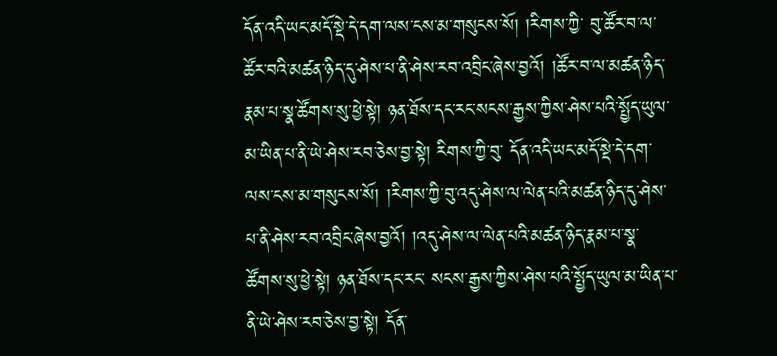དོན་འདི་ཡང་མདོ་སྡེ་དེ་དག་ལས་ངས་མ་གསུངས་སོ། །རིགས་ཀྱི་ བུ་ཚོར་བ་ལ་ཚོར་བའི་མཚན་ཉིད་དུ་ཤེས་པ་ནི་ཤེས་རབ་འབྲིང་ཞེས་བྱའོ། །ཚོར་བ་ལ་མཚན་ཉིད་རྣམ་པ་སྣ་ཚོགས་སུ་ཕྱེ་སྟེ། ཉན་ཐོས་དང་རང་སངས་རྒྱས་ཀྱིས་ཤེས་པའི་སྤྱོད་ཡུལ་མ་ཡིན་པ་ནི་ཡེ་ཤེས་རབ་ཅེས་བྱ་སྟེ། རིགས་ཀྱི་བུ་ དོན་འདི་ཡང་མདོ་སྡེ་དེ་དག་ལས་ངས་མ་གསུངས་སོ། །རིགས་ཀྱི་བུ་འདུ་ཤེས་ལ་ལེན་པའི་མཚན་ཉིད་དུ་ཤེས་པ་ནི་ཤེས་རབ་འབྲིང་ཞེས་བྱའོ། །འདུ་ཤེས་ལ་ལེན་པའི་མཚན་ཉིད་རྣམ་པ་སྣ་ཚོགས་སུ་ཕྱེ་སྟེ། ཉན་ཐོས་དང་རང་ སངས་རྒྱས་ཀྱིས་ཤེས་པའི་སྤྱོད་ཡུལ་མ་ཡིན་པ་ནི་ཡེ་ཤེས་རབ་ཅེས་བྱ་སྟེ། དོན་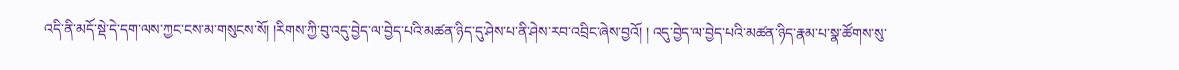འདི་ནི་མདོ་སྡེ་དེ་དག་ལས་ཀྱང་ངས་མ་གསུངས་སོ། །རིགས་ཀྱི་བུ་འདུ་བྱེད་ལ་བྱེད་པའི་མཚན་ཉིད་དུ་ཤེས་པ་ནི་ཤེས་རབ་འབྲིང་ཞེས་བྱའོ། ། འདུ་བྱེད་ལ་བྱེད་པའི་མཚན་ཉིད་རྣམ་པ་སྣ་ཚོགས་སུ་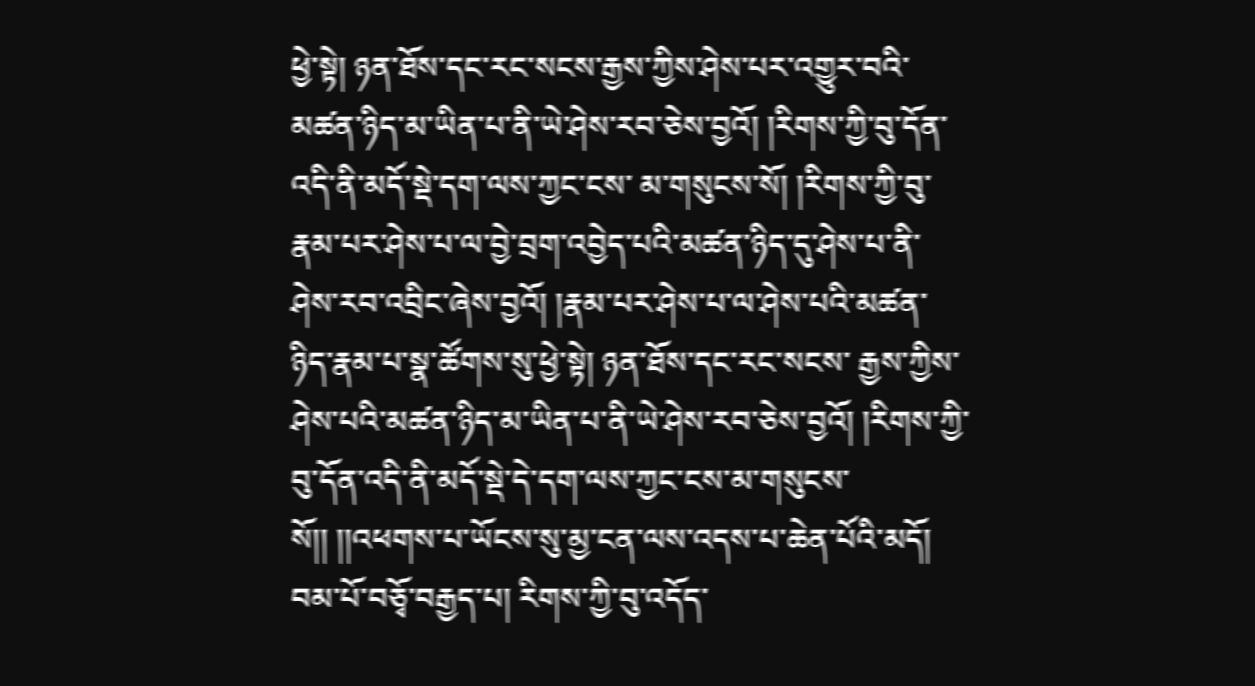ཕྱེ་སྟེ། ཉན་ཐོས་དང་རང་སངས་རྒྱས་ཀྱིས་ཤེས་པར་འགྱུར་བའི་མཚན་ཉིད་མ་ཡིན་པ་ནི་ཡེ་ཤེས་རབ་ཅེས་བྱའོ། །རིགས་ཀྱི་བུ་དོན་འདི་ནི་མདོ་སྡེ་དག་ལས་ཀྱང་ངས་ མ་གསུངས་སོ། །རིགས་ཀྱི་བུ་རྣམ་པར་ཤེས་པ་ལ་བྱེ་བྲག་འབྱེད་པའི་མཚན་ཉིད་དུ་ཤེས་པ་ནི་ཤེས་རབ་འབྲིང་ཞེས་བྱའོ། །རྣམ་པར་ཤེས་པ་ལ་ཤེས་པའི་མཚན་ཉིད་རྣམ་པ་སྣ་ཚོགས་སུ་ཕྱེ་སྟེ། ཉན་ཐོས་དང་རང་སངས་ རྒྱས་ཀྱིས་ཤེས་པའི་མཚན་ཉིད་མ་ཡིན་པ་ནི་ཡེ་ཤེས་རབ་ཅེས་བྱའོ། །རིགས་ཀྱི་བུ་དོན་འདི་ནི་མདོ་སྡེ་དེ་དག་ལས་ཀྱང་ངས་མ་གསུངས་སོ།། །།འཕགས་པ་ཡོངས་སུ་མྱ་ངན་ལས་འདས་པ་ཆེན་པོའི་མདོ། བམ་པོ་བཅྭོ་བརྒྱད་པ། རིགས་ཀྱི་བུ་འདོད་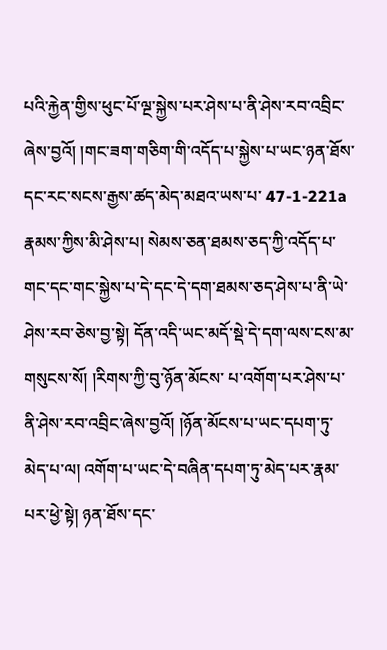པའི་རྐྱེན་གྱིས་ཕུང་པོ་ལྔ་སྐྱེས་པར་ཤེས་པ་ནི་ཤེས་རབ་འབྲིང་ཞེས་བྱའོ། །གང་ཟག་གཅིག་གི་འདོད་པ་སྐྱེས་པ་ཡང་ཉན་ཐོས་དང་རང་སངས་རྒྱས་ཚད་མེད་མཐའ་ཡས་པ་ 47-1-221a རྣམས་ཀྱིས་མི་ཤེས་པ། སེམས་ཅན་ཐམས་ཅད་ཀྱི་འདོད་པ་གང་དང་གང་སྐྱེས་པ་དེ་དང་དེ་དག་ཐམས་ཅད་ཤེས་པ་ནི་ཡེ་ཤེས་རབ་ཅེས་བྱ་སྟེ། དོན་འདི་ཡང་མདོ་སྡེ་དེ་དག་ལས་ངས་མ་གསུངས་སོ། །རིགས་ཀྱི་བུ་ཉོན་མོངས་ པ་འགོག་པར་ཤེས་པ་ནི་ཤེས་རབ་འབྲིང་ཞེས་བྱའོ། །ཉོན་མོངས་པ་ཡང་དཔག་ཏུ་མེད་པ་ལ། འགོག་པ་ཡང་དེ་བཞིན་དཔག་ཏུ་མེད་པར་རྣམ་པར་ཕྱེ་སྟེ། ཉན་ཐོས་དང་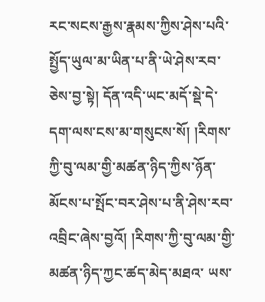རང་སངས་རྒྱས་རྣམས་ཀྱིས་ཤེས་པའི་སྤྱོད་ཡུལ་མ་ཡིན་པ་ནི་ཡེ་ཤེས་རབ་ ཅེས་བྱ་སྟེ། དོན་འདི་ཡང་མདོ་སྡེ་དེ་དག་ལས་ངས་མ་གསུངས་སོ། །རིགས་ཀྱི་བུ་ལམ་གྱི་མཚན་ཉིད་ཀྱིས་ཉོན་མོངས་པ་སྤོང་བར་ཤེས་པ་ནི་ཤེས་རབ་འབྲིང་ཞེས་བྱའོ། །རིགས་ཀྱི་བུ་ལམ་གྱི་མཚན་ཉིད་ཀྱང་ཚད་མེད་མཐའ་ ཡས་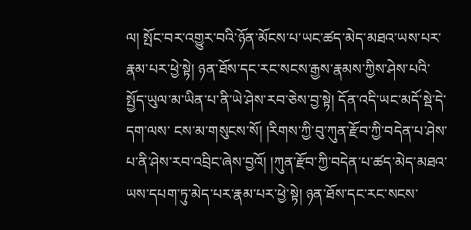ལ། སྤོང་བར་འགྱུར་བའི་ཉོན་མོངས་པ་ཡང་ཚད་མེད་མཐའ་ཡས་པར་རྣམ་པར་ཕྱེ་སྟེ། ཉན་ཐོས་དང་རང་སངས་རྒྱས་རྣམས་ཀྱིས་ཤེས་པའི་སྤྱོད་ཡུལ་མ་ཡིན་པ་ནི་ཡེ་ཤེས་རབ་ཅེས་བྱ་སྟེ། དོན་འདི་ཡང་མདོ་སྡེ་དེ་དག་ལས་ ངས་མ་གསུངས་སོ། །རིགས་ཀྱི་བུ་ཀུན་རྫོབ་ཀྱི་བདེན་པ་ཤེས་པ་ནི་ཤེས་རབ་འབྲིང་ཞེས་བྱའོ། །ཀུན་རྫོབ་ཀྱི་བདེན་པ་ཚད་མེད་མཐའ་ཡས་དཔག་ཏུ་མེད་པར་རྣམ་པར་ཕྱེ་སྟེ། ཉན་ཐོས་དང་རང་སངས་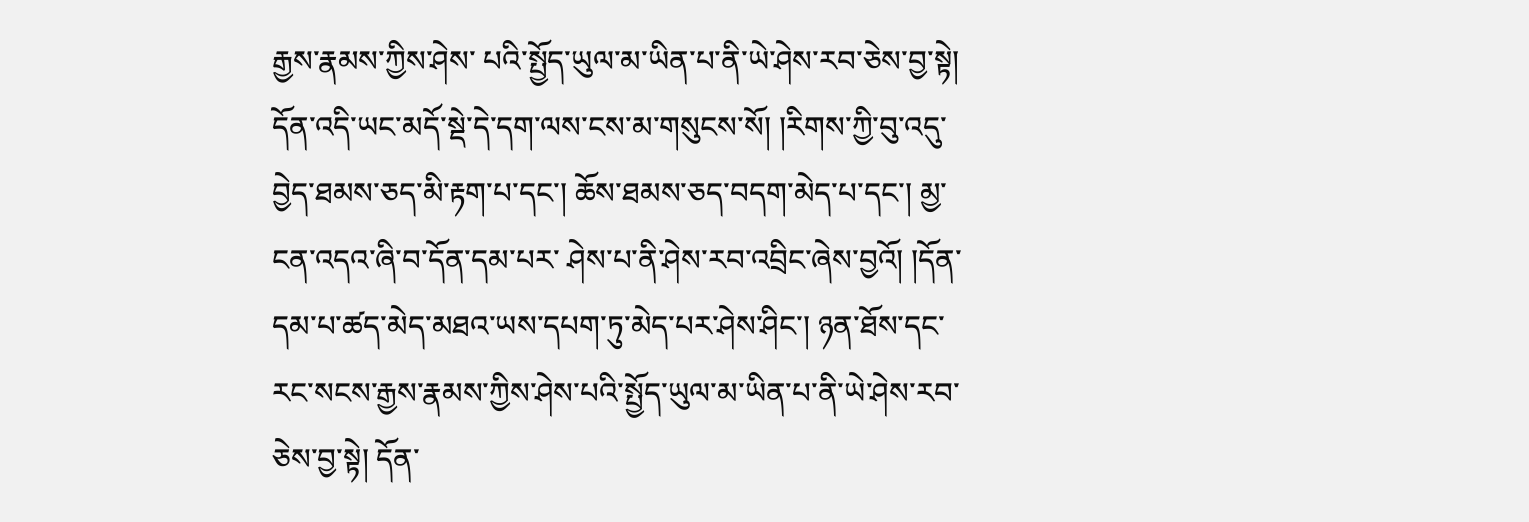རྒྱས་རྣམས་ཀྱིས་ཤེས་ པའི་སྤྱོད་ཡུལ་མ་ཡིན་པ་ནི་ཡེ་ཤེས་རབ་ཅེས་བྱ་སྟེ། དོན་འདི་ཡང་མདོ་སྡེ་དེ་དག་ལས་ངས་མ་གསུངས་སོ། །རིགས་ཀྱི་བུ་འདུ་བྱེད་ཐམས་ཅད་མི་རྟག་པ་དང་། ཆོས་ཐམས་ཅད་བདག་མེད་པ་དང་། མྱ་ངན་འདའ་ཞི་བ་དོན་དམ་པར་ ཤེས་པ་ནི་ཤེས་རབ་འབྲིང་ཞེས་བྱའོ། །དོན་དམ་པ་ཚད་མེད་མཐའ་ཡས་དཔག་ཏུ་མེད་པར་ཤེས་ཤིང་། ཉན་ཐོས་དང་རང་སངས་རྒྱས་རྣམས་ཀྱིས་ཤེས་པའི་སྤྱོད་ཡུལ་མ་ཡིན་པ་ནི་ཡེ་ཤེས་རབ་ཅེས་བྱ་སྟེ། དོན་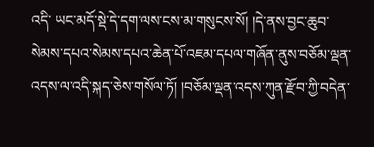འདི་ ཡང་མདོ་སྡེ་དེ་དག་ལས་ངས་མ་གསུངས་སོ། །དེ་ནས་བྱང་ཆུབ་སེམས་དཔའ་སེམས་དཔའ་ཆེན་པོ་འཇམ་དཔལ་གཞོན་ནུས་བཅོམ་ལྡན་འདས་ལ་འདི་སྐད་ཅེས་གསོལ་ཏོ། །བཅོམ་ལྡན་འདས་ཀུན་རྫོབ་ཀྱི་བདེན་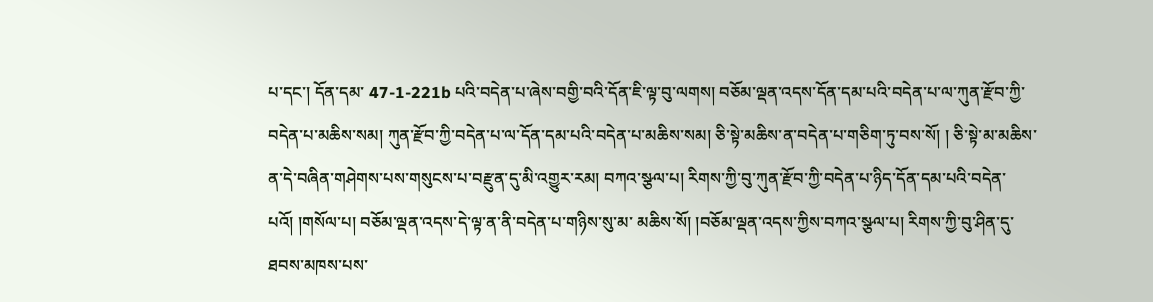པ་དང་། དོན་དམ་ 47-1-221b པའི་བདེན་པ་ཞེས་བགྱི་བའི་དོན་ཇི་ལྟ་བུ་ལགས། བཅོམ་ལྡན་འདས་དོན་དམ་པའི་བདེན་པ་ལ་ཀུན་རྫོབ་ཀྱི་བདེན་པ་མཆིས་སམ། ཀུན་རྫོབ་ཀྱི་བདེན་པ་ལ་དོན་དམ་པའི་བདེན་པ་མཆིས་སམ། ཅི་སྟེ་མཆིས་ན་བདེན་པ་གཅིག་ཏུ་བས་སོ། ། ཅི་སྟེ་མ་མཆིས་ན་དེ་བཞིན་གཤེགས་པས་གསུངས་པ་བརྫུན་དུ་མི་འགྱུར་རམ། བཀའ་སྩལ་པ། རིགས་ཀྱི་བུ་ཀུན་རྫོབ་ཀྱི་བདེན་པ་ཉིད་དོན་དམ་པའི་བདེན་པའོ། །གསོལ་པ། བཅོམ་ལྡན་འདས་དེ་ལྟ་ན་ནི་བདེན་པ་གཉིས་སུ་མ་ མཆིས་སོ། །བཅོམ་ལྡན་འདས་ཀྱིས་བཀའ་སྩལ་པ། རིགས་ཀྱི་བུ་ཤིན་དུ་ཐབས་མཁས་པས་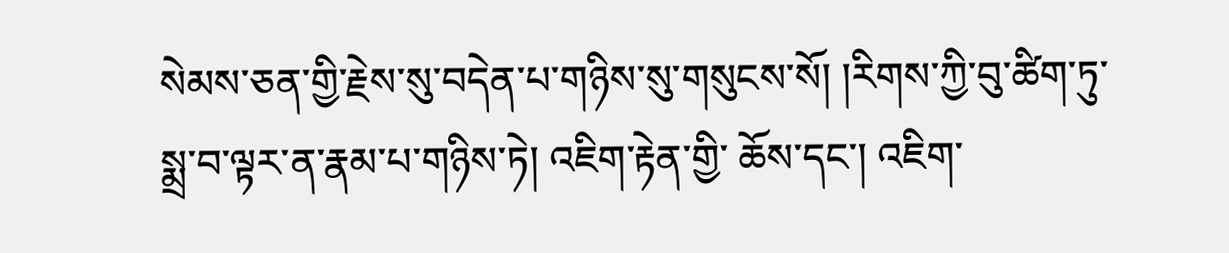སེམས་ཅན་གྱི་རྗེས་སུ་བདེན་པ་གཉིས་སུ་གསུངས་སོ། །རིགས་ཀྱི་བུ་ཚིག་ཏུ་སྨྲ་བ་ལྟར་ན་རྣམ་པ་གཉིས་ཏེ། འཇིག་རྟེན་གྱི་ ཆོས་དང་། འཇིག་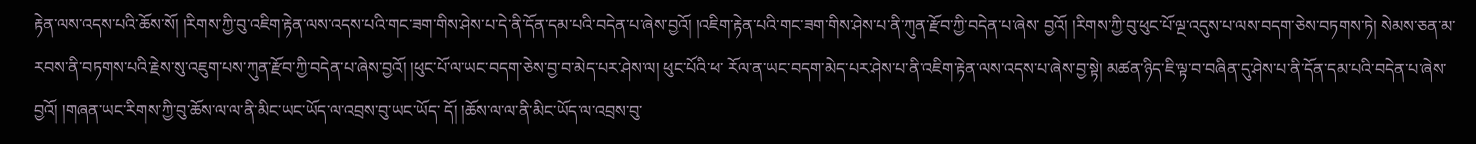རྟེན་ལས་འདས་པའི་ཆོས་སོ། །རིགས་ཀྱི་བུ་འཇིག་རྟེན་ལས་འདས་པའི་གང་ཟག་གིས་ཤེས་པ་དེ་ནི་དོན་དམ་པའི་བདེན་པ་ཞེས་བྱའོ། །འཇིག་རྟེན་པའི་གང་ཟག་གིས་ཤེས་པ་ནི་ཀུན་རྫོབ་ཀྱི་བདེན་པ་ཞེས་ བྱའོ། །རིགས་ཀྱི་བུ་ཕུང་པོ་ལྔ་འདུས་པ་ལས་བདག་ཅེས་བཏགས་ཏེ། སེམས་ཅན་མ་རབས་ནི་བཏགས་པའི་རྗེས་སུ་འཇུག་པས་ཀུན་རྫོབ་ཀྱི་བདེན་པ་ཞེས་བྱའོ། །ཕུང་པོ་ལ་ཡང་བདག་ཅེས་བྱ་བ་མེད་པར་ཤེས་ལ། ཕུང་པོའི་ཕ་ རོལ་ན་ཡང་བདག་མེད་པར་ཤེས་པ་ནི་འཇིག་རྟེན་ལས་འདས་པ་ཞེས་བྱ་སྟེ། མཚན་ཉིད་ཇི་ལྟ་བ་བཞིན་དུ་ཤེས་པ་ནི་དོན་དམ་པའི་བདེན་པ་ཞེས་བྱའོ། །གཞན་ཡང་རིགས་ཀྱི་བུ་ཆོས་ལ་ལ་ནི་མིང་ཡང་ཡོད་ལ་འབྲས་བུ་ཡང་ཡོད་ དོ། །ཆོས་ལ་ལ་ནི་མིང་ཡོད་ལ་འབྲས་བུ་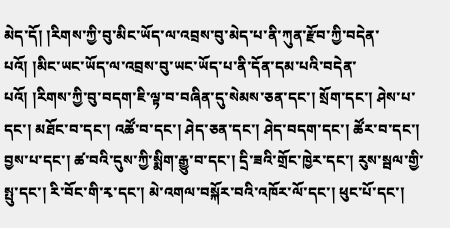མེད་དོ། །རིགས་ཀྱི་བུ་མིང་ཡོད་ལ་འབྲས་བུ་མེད་པ་ནི་ཀུན་རྫོབ་ཀྱི་བདེན་པའོ། །མིང་ཡང་ཡོད་ལ་འབྲས་བུ་ཡང་ཡོད་པ་ནི་དོན་དམ་པའི་བདེན་པའོ། །རིགས་ཀྱི་བུ་བདག་ཇི་ལྟ་བ་བཞིན་དུ་སེམས་ཅན་དང་། སྲོག་དང་། ཤེས་པ་དང་། མཐོང་བ་དང་། འཚོ་བ་དང་། ཤེད་ཅན་དང་། ཤེད་བདག་དང་། ཚོར་བ་དང་། བྱས་པ་དང་། ཚ་བའི་དུས་ཀྱི་སྨིག་རྒྱུ་བ་དང་། དྲི་ཟའི་གྲོང་ཁྱེར་དང་། རུས་སྦལ་གྱི་སྤུ་དང་། རི་བོང་གི་རྭ་དང་། མེ་འགལ་བསྐོར་བའི་འཁོར་ལོ་དང་། ཕུང་པོ་དང་།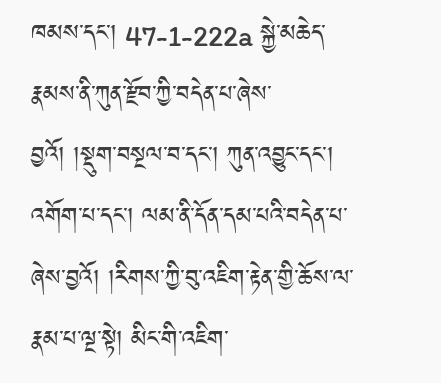ཁམས་དང་། 47-1-222a སྐྱེ་མཆེད་རྣམས་ནི་ཀུན་རྫོབ་ཀྱི་བདེན་པ་ཞེས་བྱའོ། །སྡུག་བསྔལ་བ་དང་། ཀུན་འབྱུང་དང་། འགོག་པ་དང་། ལམ་ནི་དོན་དམ་པའི་བདེན་པ་ཞེས་བྱའོ། །རིགས་ཀྱི་བུ་འཇིག་རྟེན་གྱི་ཆོས་ལ་རྣམ་པ་ལྔ་སྟེ། མིང་གི་འཇིག་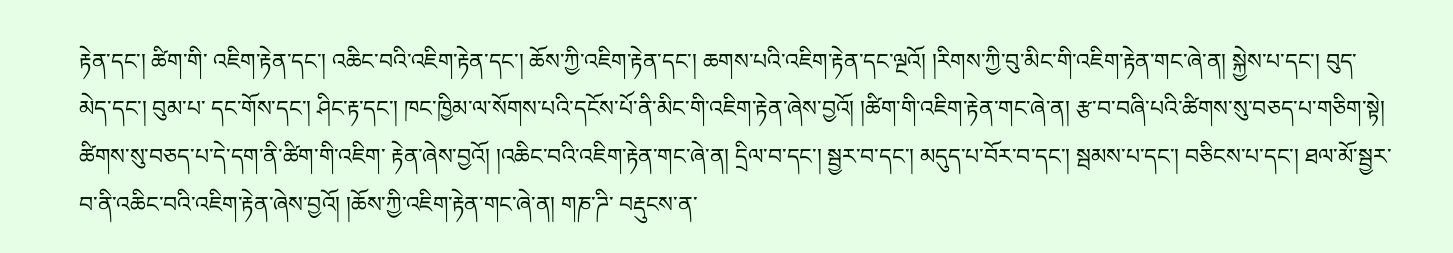རྟེན་དང་། ཚིག་གི་ འཇིག་རྟེན་དང་། འཆིང་བའི་འཇིག་རྟེན་དང་། ཆོས་ཀྱི་འཇིག་རྟེན་དང་། ཆགས་པའི་འཇིག་རྟེན་དང་ལྔའོ། །རིགས་ཀྱི་བུ་མིང་གི་འཇིག་རྟེན་གང་ཞེ་ན། སྐྱེས་པ་དང་། བུད་མེད་དང་། བུམ་པ་ དང་གོས་དང་། ཤིང་རྟ་དང་། ཁང་ཁྱིམ་ལ་སོགས་པའི་དངོས་པོ་ནི་མིང་གི་འཇིག་རྟེན་ཞེས་བྱའོ། །ཚིག་གི་འཇིག་རྟེན་གང་ཞེ་ན། རྩ་བ་བཞི་པའི་ཚིགས་སུ་བཅད་པ་གཅིག་སྟེ། ཚིགས་སུ་བཅད་པ་དེ་དག་ནི་ཚིག་གི་འཇིག་ རྟེན་ཞེས་བྱའོ། །འཆིང་བའི་འཇིག་རྟེན་གང་ཞེ་ན། དྲིལ་བ་དང་། སྦྱར་བ་དང་། མདུད་པ་བོར་བ་དང་། སྦམས་པ་དང་། བཅིངས་པ་དང་། ཐལ་མོ་སྦྱར་བ་ནི་འཆིང་བའི་འཇིག་རྟེན་ཞེས་བྱའོ། །ཆོས་ཀྱི་འཇིག་རྟེན་གང་ཞེ་ན། གཎ་ཌི་ བརྡུངས་ན་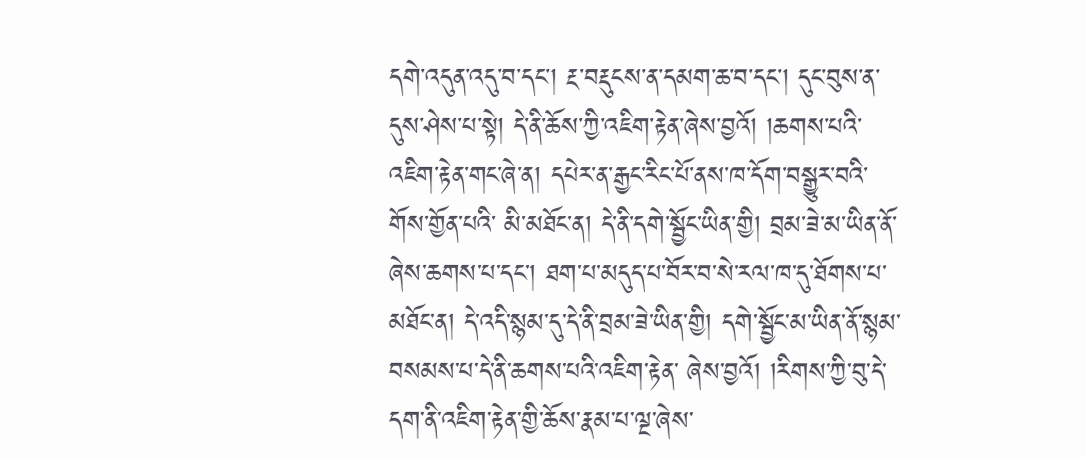དགེ་འདུན་འདུ་བ་དང་། རྔ་བརྡུངས་ན་དམག་ཆ་བ་དང་། དུང་བུས་ན་དུས་ཤེས་པ་སྟེ། དེ་ནི་ཆོས་ཀྱི་འཇིག་རྟེན་ཞེས་བྱའོ། །ཆགས་པའི་འཇིག་རྟེན་གང་ཞེ་ན། དཔེར་ན་རྒྱང་རིང་པོ་ནས་ཁ་དོག་བསྒྱུར་བའི་གོས་གྱོན་པའི་ མི་མཐོང་ན། དེ་ནི་དགེ་སྦྱོང་ཡིན་གྱི། བྲམ་ཟེ་མ་ཡིན་ནོ་ཞེས་ཆགས་པ་དང་། ཐག་པ་མདུད་པ་བོར་བ་སེ་རལ་ཁ་དུ་ཐོགས་པ་མཐོང་ན། དེ་འདི་སྙམ་དུ་དེ་ནི་བྲམ་ཟེ་ཡིན་གྱི། དགེ་སྦྱོང་མ་ཡིན་ནོ་སྙམ་བསམས་པ་དེ་ནི་ཆགས་པའི་འཇིག་རྟེན་ ཞེས་བྱའོ། །རིགས་ཀྱི་བུ་དེ་དག་ནི་འཇིག་རྟེན་གྱི་ཆོས་རྣམ་པ་ལྔ་ཞེས་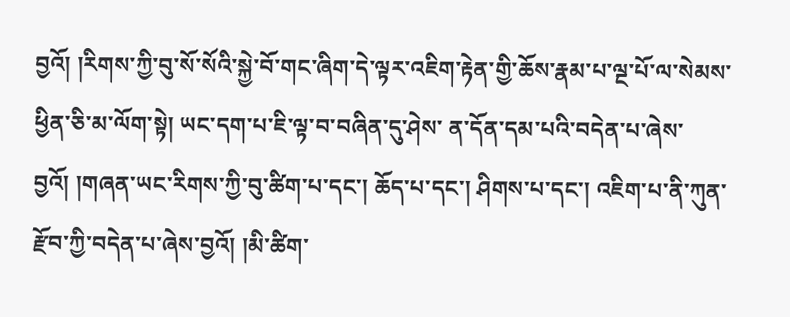བྱའོ། །རིགས་ཀྱི་བུ་སོ་སོའི་སྐྱེ་བོ་གང་ཞིག་དེ་ལྟར་འཇིག་རྟེན་གྱི་ཆོས་རྣམ་པ་ལྔ་པོ་ལ་སེམས་ཕྱིན་ཅི་མ་ལོག་སྟེ། ཡང་དག་པ་ཇི་ལྟ་བ་བཞིན་དུ་ཤེས་ ན་དོན་དམ་པའི་བདེན་པ་ཞེས་བྱའོ། །གཞན་ཡང་རིགས་ཀྱི་བུ་ཚིག་པ་དང་། ཆོད་པ་དང་། ཤིགས་པ་དང་། འཇིག་པ་ནི་ཀུན་རྫོབ་ཀྱི་བདེན་པ་ཞེས་བྱའོ། །མི་ཚིག་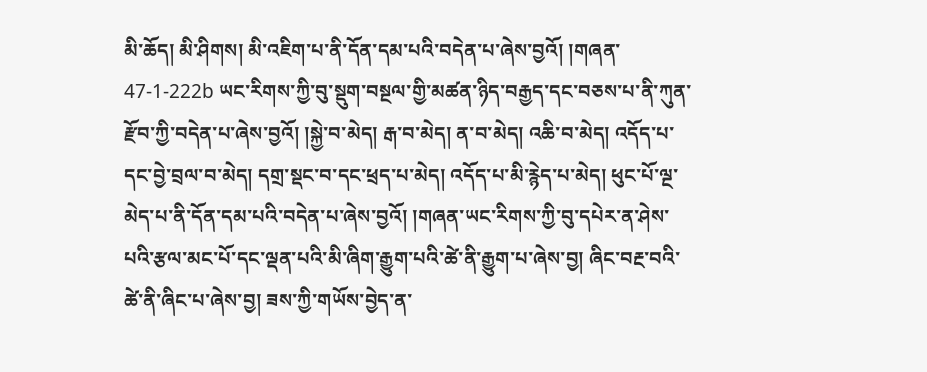མི་ཆོད། མི་ཤིགས། མི་འཇིག་པ་ནི་དོན་དམ་པའི་བདེན་པ་ཞེས་བྱའོ། །གཞན་ 47-1-222b ཡང་རིགས་ཀྱི་བུ་སྡུག་བསྔལ་གྱི་མཚན་ཉིད་བརྒྱད་དང་བཅས་པ་ནི་ཀུན་རྫོབ་ཀྱི་བདེན་པ་ཞེས་བྱའོ། །སྐྱེ་བ་མེད། རྒ་བ་མེད། ན་བ་མེད། འཆི་བ་མེད། འདོད་པ་དང་བྱེ་བྲལ་བ་མེད། དགྲ་སྡང་བ་དང་ཕྲད་པ་མེད། འདོད་པ་མི་རྙེད་པ་མེད། ཕུང་པོ་ལྔ་མེད་པ་ནི་དོན་དམ་པའི་བདེན་པ་ཞེས་བྱའོ། །གཞན་ཡང་རིགས་ཀྱི་བུ་དཔེར་ན་ཤེས་པའི་རྩལ་མང་པོ་དང་ལྡན་པའི་མི་ཞིག་རྒྱུག་པའི་ཚེ་ནི་རྒྱུག་པ་ཞེས་བྱ། ཞིང་བརྔ་བའི་ཚེ་ནི་ཞིང་པ་ཞེས་བྱ། ཟས་ཀྱི་གཡོས་བྱེད་ན་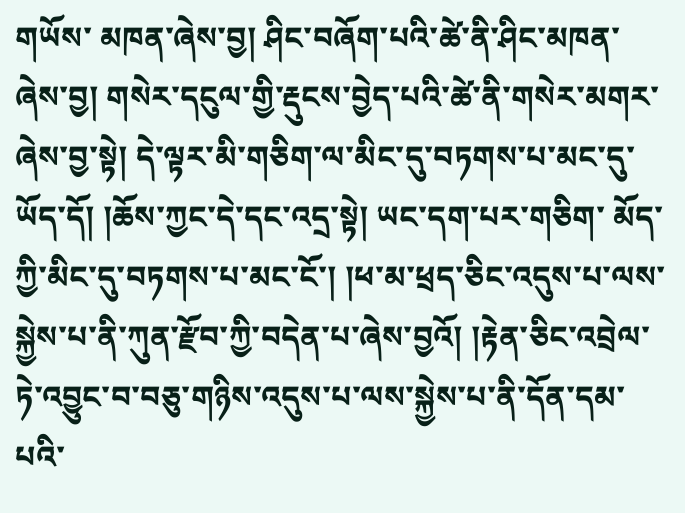གཡོས་ མཁན་ཞེས་བྱ། ཤིང་བཞོག་པའི་ཚེ་ནི་ཤིང་མཁན་ཞེས་བྱ། གསེར་དངུལ་གྱི་རྡུངས་བྱེད་པའི་ཚེ་ནི་གསེར་མགར་ཞེས་བྱ་སྟེ། དེ་ལྟར་མི་གཅིག་ལ་མིང་དུ་བཏགས་པ་མང་དུ་ཡོད་དོ། །ཆོས་ཀྱང་དེ་དང་འདྲ་སྟེ། ཡང་དག་པར་གཅིག་ མོད་ཀྱི་མིང་དུ་བཏགས་པ་མང་ངོ་། །ཕ་མ་ཕྲད་ཅིང་འདུས་པ་ལས་སྐྱེས་པ་ནི་ཀུན་རྫོབ་ཀྱི་བདེན་པ་ཞེས་བྱའོ། །རྟེན་ཅིང་འབྲེལ་ཏེ་འབྱུང་བ་བཅུ་གཉིས་འདུས་པ་ལས་སྐྱེས་པ་ནི་དོན་དམ་པའི་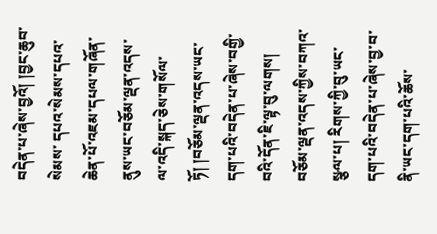བདེན་པ་ཞེས་བྱའོ། །བྱང་ཆུབ་སེམས་ དཔའ་སེམས་དཔའ་ཆེན་པོ་འཇམ་དཔལ་གཞོན་ནུས་ཡང་བཅོམ་ལྡན་འདས་ལ་འདི་སྐད་ཅེས་གསོལ་ཏོ། །བཅོམ་ལྡན་འདས་ཡང་དག་པའི་བདེན་པ་ཞེས་བགྱི་བའི་དོན་ཇི་ལྟ་བུ་ལགས། བཅོམ་ལྡན་འདས་ཀྱིས་བཀའ་སྩལ་པ། རིགས་ཀྱི་བུ་ཡང་དག་པའི་བདེན་པ་ཞེས་བྱ་བ་ནི་ཡང་དག་པའི་ཆོས་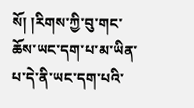སོ། །རིགས་ཀྱི་བུ་གང་ཆོས་ཡང་དག་པ་མ་ཡིན་པ་དེ་ནི་ཡང་དག་པའི་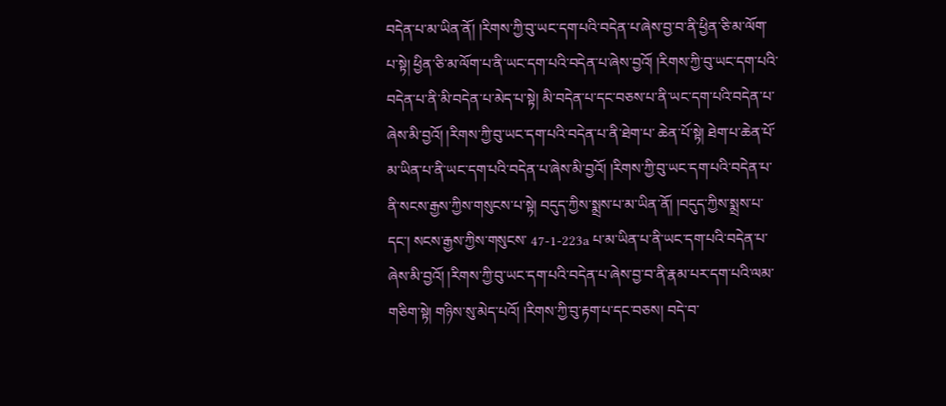བདེན་པ་མ་ཡིན་ནོ། །རིགས་ཀྱི་བུ་ཡང་དག་པའི་བདེན་པ་ཞེས་བྱ་བ་ནི་ཕྱིན་ཅི་མ་ལོག་པ་སྟེ། ཕྱིན་ཅི་མ་ལོག་པ་ནི་ཡང་དག་པའི་བདེན་པ་ཞེས་བྱའོ། །རིགས་ཀྱི་བུ་ཡང་དག་པའི་བདེན་པ་ནི་མི་བདེན་པ་མེད་པ་སྟེ། མི་བདེན་པ་དང་བཅས་པ་ནི་ཡང་དག་པའི་བདེན་པ་ཞེས་མི་བྱའོ། །རིགས་ཀྱི་བུ་ཡང་དག་པའི་བདེན་པ་ནི་ཐེག་པ་ ཆེན་པོ་སྟེ། ཐེག་པ་ཆེན་པོ་མ་ཡིན་པ་ནི་ཡང་དག་པའི་བདེན་པ་ཞེས་མི་བྱའོ། །རིགས་ཀྱི་བུ་ཡང་དག་པའི་བདེན་པ་ནི་སངས་རྒྱས་ཀྱིས་གསུངས་པ་སྟེ། བདུད་ཀྱིས་སྨྲས་པ་མ་ཡིན་ནོ། །བདུད་ཀྱིས་སྨྲས་པ་དང་། སངས་རྒྱས་ཀྱིས་གསུངས་ 47-1-223a པ་མ་ཡིན་པ་ནི་ཡང་དག་པའི་བདེན་པ་ཞེས་མི་བྱའོ། །རིགས་ཀྱི་བུ་ཡང་དག་པའི་བདེན་པ་ཞེས་བྱ་བ་ནི་རྣམ་པར་དག་པའི་ལམ་གཅིག་སྟེ། གཉིས་སུ་མེད་པའོ། །རིགས་ཀྱི་བུ་རྟག་པ་དང་བཅས། བདེ་བ་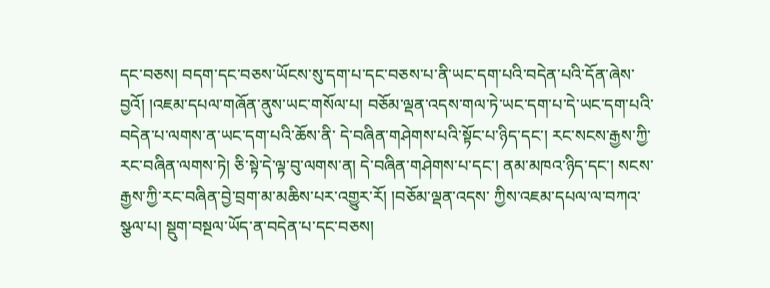དང་བཅས། བདག་དང་བཅས་ཡོངས་སུ་དག་པ་དང་བཅས་པ་ནི་ཡང་དག་པའི་བདེན་པའི་དོན་ཞེས་བྱའོ། །འཇམ་དཔལ་གཞོན་ནུས་ཡང་གསོལ་པ། བཅོམ་ལྡན་འདས་གལ་ཏེ་ཡང་དག་པ་དེ་ཡང་དག་པའི་བདེན་པ་ལགས་ན་ཡང་དག་པའི་ཆོས་ནི་ དེ་བཞིན་གཤེགས་པའི་སྟོང་པ་ཉིད་དང་། རང་སངས་རྒྱས་ཀྱི་རང་བཞིན་ལགས་ཏེ། ཅི་སྟེ་དེ་ལྟ་བུ་ལགས་ན། དེ་བཞིན་གཤེགས་པ་དང་། ནམ་མཁའ་ཉིད་དང་། སངས་རྒྱས་ཀྱི་རང་བཞིན་བྱེ་བྲག་མ་མཆིས་པར་འགྱུར་རོ། །བཅོམ་ལྡན་འདས་ ཀྱིས་འཇམ་དཔལ་ལ་བཀའ་སྩལ་པ། སྡུག་བསྔལ་ཡོད་ན་བདེན་པ་དང་བཅས།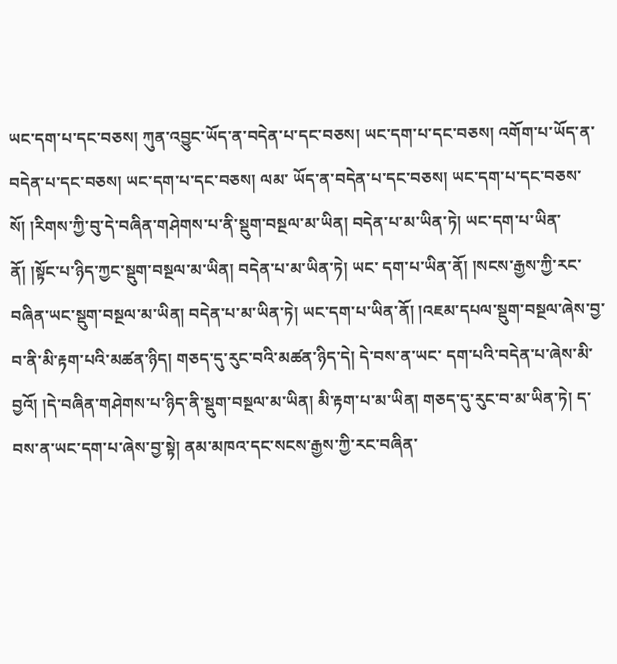ཡང་དག་པ་དང་བཅས། ཀུན་འབྱུང་ཡོད་ན་བདེན་པ་དང་བཅས། ཡང་དག་པ་དང་བཅས། འགོག་པ་ཡོད་ན་བདེན་པ་དང་བཅས། ཡང་དག་པ་དང་བཅས། ལམ་ ཡོད་ན་བདེན་པ་དང་བཅས། ཡང་དག་པ་དང་བཅས་སོ། །རིགས་ཀྱི་བུ་དེ་བཞིན་གཤེགས་པ་ནི་སྡུག་བསྔལ་མ་ཡིན། བདེན་པ་མ་ཡིན་ཏེ། ཡང་དག་པ་ཡིན་ནོ། །སྟོང་པ་ཉིད་ཀྱང་སྡུག་བསྔལ་མ་ཡིན། བདེན་པ་མ་ཡིན་ཏེ། ཡང་ དག་པ་ཡིན་ནོ། །སངས་རྒྱས་ཀྱི་རང་བཞིན་ཡང་སྡུག་བསྔལ་མ་ཡིན། བདེན་པ་མ་ཡིན་ཏེ། ཡང་དག་པ་ཡིན་ནོ། །འཇམ་དཔལ་སྡུག་བསྔལ་ཞེས་བྱ་བ་ནི་མི་རྟག་པའི་མཚན་ཉིད། གཅད་དུ་རུང་བའི་མཚན་ཉིད་དེ། དེ་བས་ན་ཡང་ དག་པའི་བདེན་པ་ཞེས་མི་བྱའོ། །དེ་བཞིན་གཤེགས་པ་ཉིད་ནི་སྡུག་བསྔལ་མ་ཡིན། མི་རྟག་པ་མ་ཡིན། གཅད་དུ་རུང་བ་མ་ཡིན་ཏེ། ད་བས་ན་ཡང་དག་པ་ཞེས་བྱ་སྟེ། ནམ་མཁའ་དང་སངས་རྒྱས་ཀྱི་རང་བཞིན་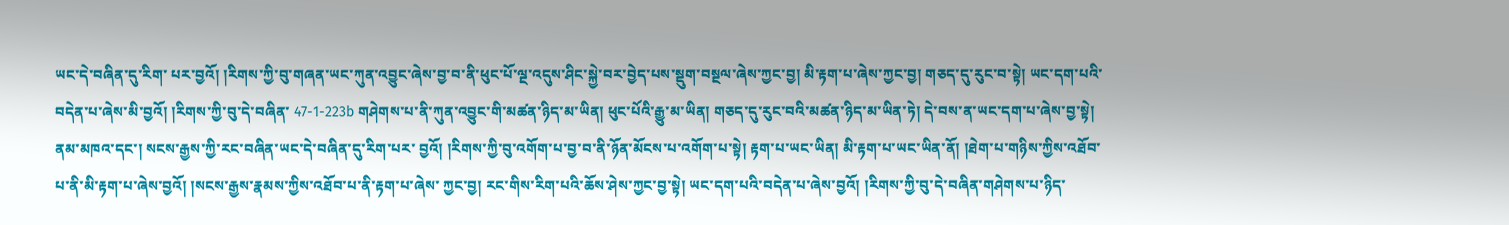ཡང་དེ་བཞིན་དུ་རིག་ པར་བྱའོ། །རིགས་ཀྱི་བུ་གཞན་ཡང་ཀུན་འབྱུང་ཞེས་བྱ་བ་ནི་ཕུང་པོ་ལྔ་འདུས་ཤིང་སྐྱེ་བར་བྱེད་པས་སྡུག་བསྔལ་ཞེས་ཀྱང་བྱ། མི་རྟག་པ་ཞེས་ཀྱང་བྱ། གཅད་དུ་རུང་བ་སྟེ། ཡང་དག་པའི་བདེན་པ་ཞེས་མི་བྱའོ། །རིགས་ཀྱི་བུ་དེ་བཞིན་ 47-1-223b གཤེགས་པ་ནི་ཀུན་འབྱུང་གི་མཚན་ཉིད་མ་ཡིན། ཕུང་པོའི་རྒྱུ་མ་ཡིན། གཅད་དུ་རུང་བའི་མཚན་ཉིད་མ་ཡིན་ཏེ། དེ་བས་ན་ཡང་དག་པ་ཞེས་བྱ་སྟེ། ནམ་མཁའ་དང་། སངས་རྒྱས་ཀྱི་རང་བཞིན་ཡང་དེ་བཞིན་དུ་རིག་པར་ བྱའོ། །རིགས་ཀྱི་བུ་འགོག་པ་བྱ་བ་ནི་ཉོན་མོངས་པ་འགོག་པ་སྟེ། རྟག་པ་ཡང་ཡིན། མི་རྟག་པ་ཡང་ཡིན་ནོ། །ཐེག་པ་གཉིས་ཀྱིས་འཐོབ་པ་ནི་མི་རྟག་པ་ཞེས་བྱའོ། །སངས་རྒྱས་རྣམས་ཀྱིས་འཐོབ་པ་ནི་རྟག་པ་ཞེས་ ཀྱང་བྱ། རང་གིས་རིག་པའི་ཆོས་ཤེས་ཀྱང་བྱ་སྟེ། ཡང་དག་པའི་བདེན་པ་ཞེས་བྱའོ། །རིགས་ཀྱི་བུ་དེ་བཞིན་གཤེགས་པ་ཉིད་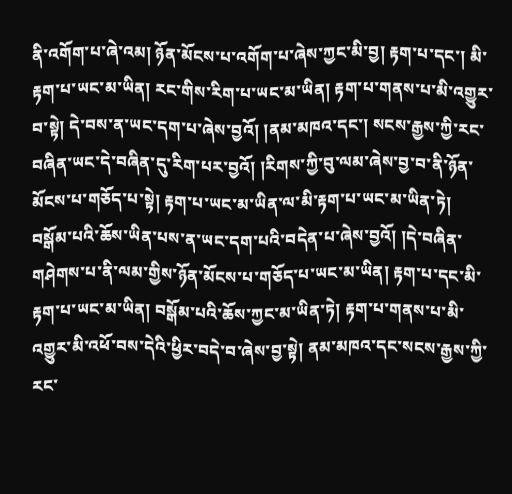ནི་འགོག་པ་ཞེ་འམ། ཉོན་མོངས་པ་འགོག་པ་ཞེས་ཀྱང་མི་བྱ། རྟག་པ་དང་། མི་རྟག་པ་ཡང་མ་ཡིན། རང་གིས་རིག་པ་ཡང་མ་ཡིན། རྟག་པ་གནས་པ་མི་འགྱུར་བ་སྟེ། དེ་བས་ན་ཡང་དག་པ་ཞེས་བྱའོ། །ནམ་མཁའ་དང་། སངས་རྒྱས་ཀྱི་རང་བཞིན་ཡང་དེ་བཞིན་དུ་རིག་པར་བྱའོ། །རིགས་ཀྱི་བུ་ལམ་ཞེས་བྱ་བ་ནི་ཉོན་མོངས་པ་གཅོད་པ་སྟེ། རྟག་པ་ཡང་མ་ཡིན་ལ་མི་རྟག་པ་ཡང་མ་ཡིན་ཏེ། བསྒོམ་པའི་ཆོས་ཡིན་པས་ན་ཡང་དག་པའི་བདེན་པ་ཞེས་བྱའོ། །དེ་བཞིན་གཤེགས་པ་ནི་ལམ་གྱིས་ཉོན་མོངས་པ་གཅོད་པ་ཡང་མ་ཡིན། རྟག་པ་དང་མི་རྟག་པ་ཡང་མ་ཡིན། བསྒོམ་པའི་ཆོས་ཀྱང་མ་ཡིན་ཏེ། རྟག་པ་གནས་པ་མི་འགྱུར་མི་འཕོ་བས་དེའི་ཕྱིར་བདེ་བ་ཞེས་བྱ་སྟེ། ནམ་མཁའ་དང་སངས་རྒྱས་ཀྱི་རང་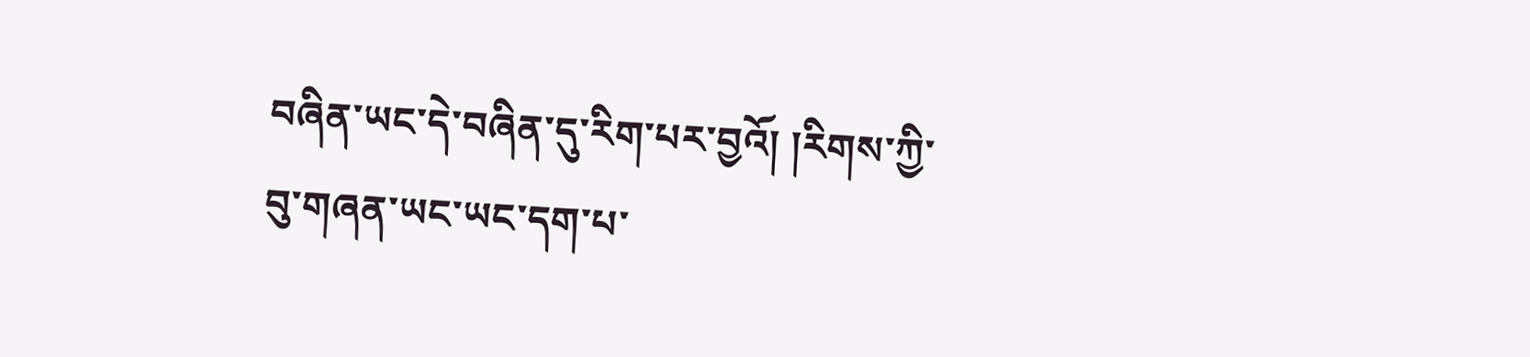བཞིན་ཡང་དེ་བཞིན་དུ་རིག་པར་བྱའོ། །རིགས་ཀྱི་བུ་གཞན་ཡང་ཡང་དག་པ་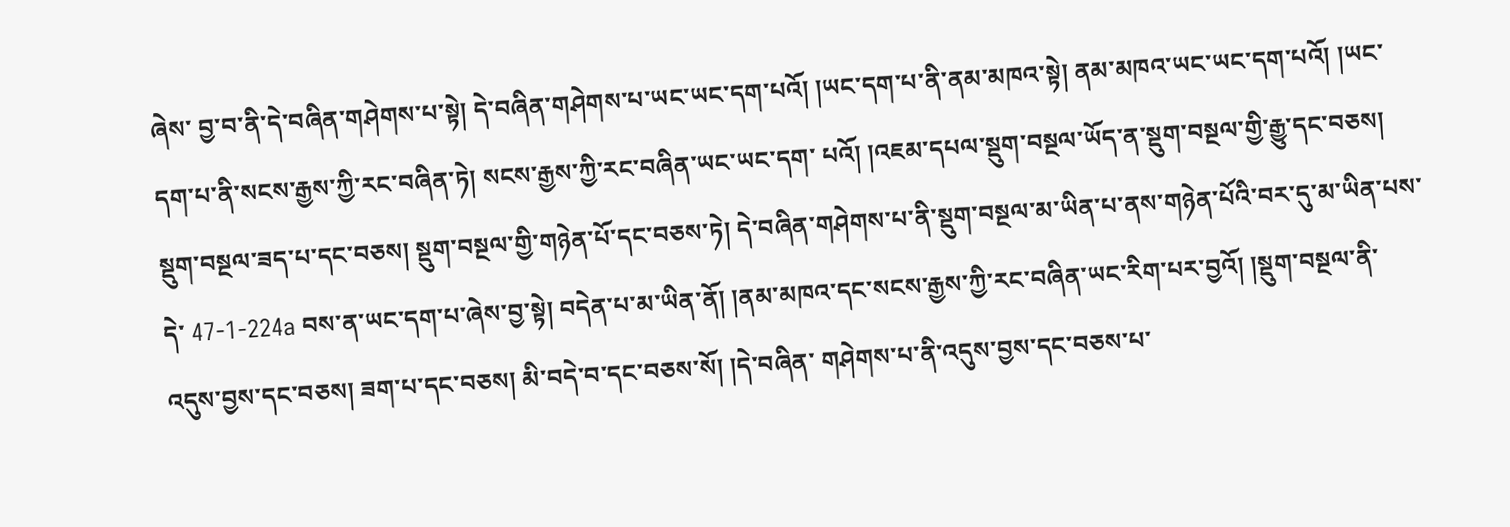ཞེས་ བྱ་བ་ནི་དེ་བཞིན་གཤེགས་པ་སྟེ། དེ་བཞིན་གཤེགས་པ་ཡང་ཡང་དག་པའོ། །ཡང་དག་པ་ནི་ནམ་མཁའ་སྟེ། ནམ་མཁའ་ཡང་ཡང་དག་པའོ། །ཡང་དག་པ་ནི་སངས་རྒྱས་ཀྱི་རང་བཞིན་ཏེ། སངས་རྒྱས་ཀྱི་རང་བཞིན་ཡང་ཡང་དག་ པའོ། །འཇམ་དཔལ་སྡུག་བསྔལ་ཡོད་ན་སྡུག་བསྔལ་གྱི་རྒྱུ་དང་བཅས། སྡུག་བསྔལ་ཟད་པ་དང་བཅས། སྡུག་བསྔལ་གྱི་གཉེན་པོ་དང་བཅས་ཏེ། དེ་བཞིན་གཤེགས་པ་ནི་སྡུག་བསྔལ་མ་ཡིན་པ་ནས་གཉེན་པོའི་བར་དུ་མ་ཡིན་པས་དེ་ 47-1-224a བས་ན་ཡང་དག་པ་ཞེས་བྱ་སྟེ། བདེན་པ་མ་ཡིན་ནོ། །ནམ་མཁའ་དང་སངས་རྒྱས་ཀྱི་རང་བཞིན་ཡང་རིག་པར་བྱའོ། །སྡུག་བསྔལ་ནི་འདུས་བྱས་དང་བཅས། ཟག་པ་དང་བཅས། མི་བདེ་བ་དང་བཅས་སོ། །དེ་བཞིན་ གཤེགས་པ་ནི་འདུས་བྱས་དང་བཅས་པ་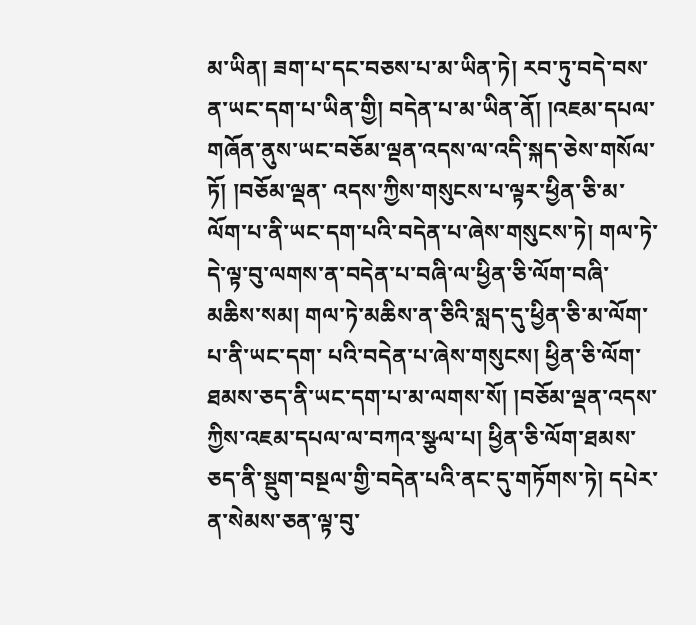མ་ཡིན། ཟག་པ་དང་བཅས་པ་མ་ཡིན་ཏེ། རབ་ཏུ་བདེ་བས་ན་ཡང་དག་པ་ཡིན་གྱི། བདེན་པ་མ་ཡིན་ནོ། །འཇམ་དཔལ་གཞོན་ནུས་ཡང་བཅོམ་ལྡན་འདས་ལ་འདི་སྐད་ཅེས་གསོལ་ཏོ། །བཅོམ་ལྡན་ འདས་ཀྱིས་གསུངས་པ་ལྟར་ཕྱིན་ཅི་མ་ལོག་པ་ནི་ཡང་དག་པའི་བདེན་པ་ཞེས་གསུངས་ཏེ། གལ་ཏེ་དེ་ལྟ་བུ་ལགས་ན་བདེན་པ་བཞི་ལ་ཕྱིན་ཅི་ལོག་བཞི་མཆིས་སམ། གལ་ཏེ་མཆིས་ན་ཅིའི་སླད་དུ་ཕྱིན་ཅི་མ་ལོག་པ་ནི་ཡང་དག་ པའི་བདེན་པ་ཞེས་གསུངས། ཕྱིན་ཅི་ལོག་ཐམས་ཅད་ནི་ཡང་དག་པ་མ་ལགས་སོ། །བཅོམ་ལྡན་འདས་ཀྱིས་འཇམ་དཔལ་ལ་བཀའ་སྩལ་པ། ཕྱིན་ཅི་ལོག་ཐམས་ཅད་ནི་སྡུག་བསྔལ་གྱི་བདེན་པའི་ནང་དུ་གཏོགས་ཏེ། དཔེར་ ན་སེམས་ཅན་ལྟ་བུ་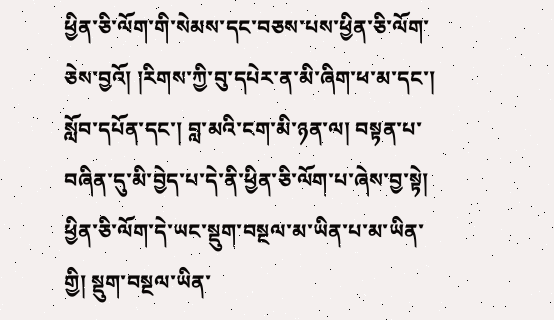ཕྱིན་ཅི་ལོག་གི་སེམས་དང་བཅས་པས་ཕྱིན་ཅི་ལོག་ཅེས་བྱའོ། །རིགས་ཀྱི་བུ་དཔེར་ན་མི་ཞིག་ཕ་མ་དང་། སློབ་དཔོན་དང་། བླ་མའི་ངག་མི་ཉན་ལ། བསྟན་པ་བཞིན་དུ་མི་བྱེད་པ་དེ་ནི་ཕྱིན་ཅི་ལོག་པ་ཞེས་བྱ་སྟེ། ཕྱིན་ཅི་ལོག་དེ་ཡང་སྡུག་བསྔལ་མ་ཡིན་པ་མ་ཡིན་གྱི། སྡུག་བསྔལ་ཡིན་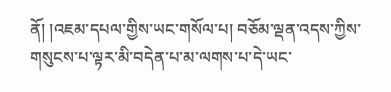ནོ། །འཇམ་དཔལ་གྱིས་ཡང་གསོལ་པ། བཅོམ་ལྡན་འདས་ཀྱིས་གསུངས་པ་ལྟར་མི་བདེན་པ་མ་ལགས་པ་དེ་ཡང་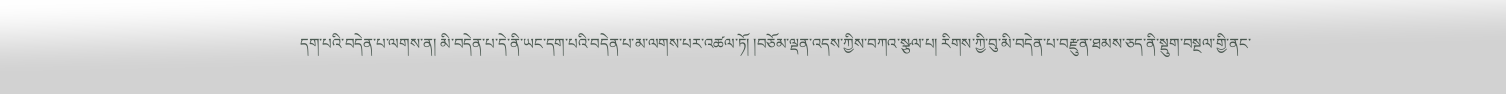དག་པའི་བདེན་པ་ལགས་ན། མི་བདེན་པ་དེ་ནི་ཡང་དག་པའི་བདེན་པ་མ་ལགས་པར་འཚལ་ཏོ། །བཅོམ་ལྡན་འདས་ཀྱིས་བཀའ་སྩལ་པ། རིགས་ཀྱི་བུ་མི་བདེན་པ་བརྫུན་ཐམས་ཅད་ནི་སྡུག་བསྔལ་གྱི་ནང་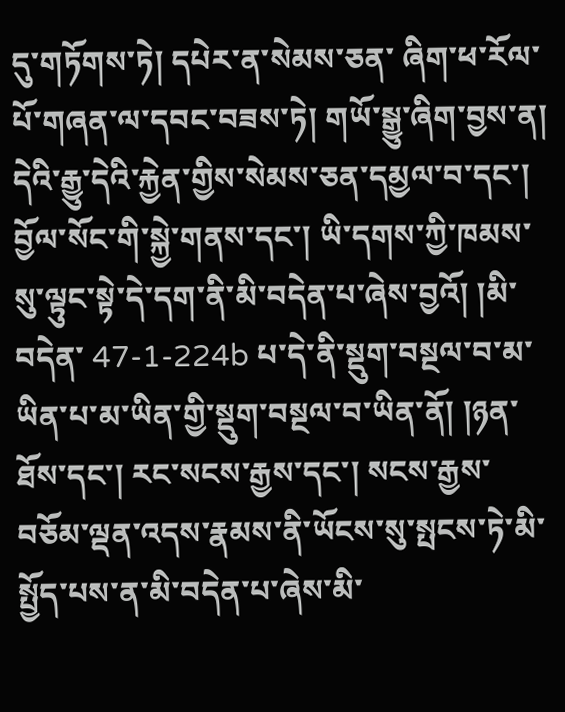དུ་གཏོགས་ཏེ། དཔེར་ན་སེམས་ཅན་ ཞིག་ཕ་རོལ་པོ་གཞན་ལ་དབང་བཟས་ཏེ། གཡོ་སྒྱུ་ཞིག་བྱས་ན། དེའི་རྒྱུ་དེའི་རྐྱེན་གྱིས་སེམས་ཅན་དམྱལ་བ་དང་། བྱོལ་སོང་གི་སྐྱེ་གནས་དང་། ཡི་དགས་ཀྱི་ཁམས་སུ་ལྟུང་སྟེ་དེ་དག་ནི་མི་བདེན་པ་ཞེས་བྱའོ། །མི་བདེན་ 47-1-224b པ་དེ་ནི་སྡུག་བསྔལ་བ་མ་ཡིན་པ་མ་ཡིན་གྱི་སྡུག་བསྔལ་བ་ཡིན་ནོ། །ཉན་ཐོས་དང་། རང་སངས་རྒྱས་དང་། སངས་རྒྱས་བཅོམ་ལྡན་འདས་རྣམས་ནི་ཡོངས་སུ་སྤངས་ཏེ་མི་སྤྱོད་པས་ན་མི་བདེན་པ་ཞེས་མི་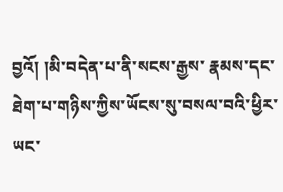བྱའོ། །མི་བདེན་པ་ནི་སངས་རྒྱས་ རྣམས་དང་ཐེག་པ་གཉིས་ཀྱིས་ཡོངས་སུ་བསལ་བའི་ཕྱིར་ཡང་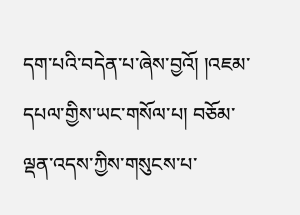དག་པའི་བདེན་པ་ཞེས་བྱའོ། །འཇམ་དཔལ་གྱིས་ཡང་གསོལ་པ། བཅོམ་ལྡན་འདས་ཀྱིས་གསུངས་པ་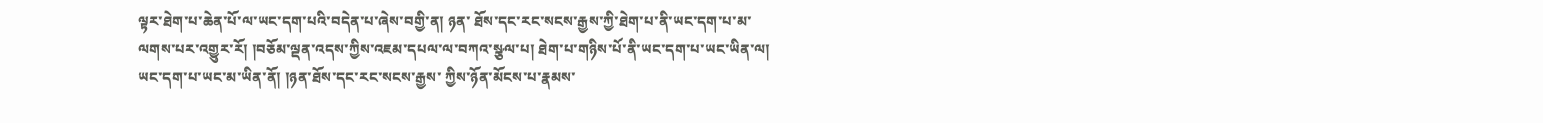ལྟར་ཐེག་པ་ཆེན་པོ་ལ་ཡང་དག་པའི་བདེན་པ་ཞེས་བགྱི་ན། ཉན་ ཐོས་དང་རང་སངས་རྒྱས་ཀྱི་ཐེག་པ་ནི་ཡང་དག་པ་མ་ལགས་པར་འགྱུར་རོ། །བཅོམ་ལྡན་འདས་ཀྱིས་འཇམ་དཔལ་ལ་བཀའ་སྩལ་པ། ཐེག་པ་གཉིས་པོ་ནི་ཡང་དག་པ་ཡང་ཡིན་ལ། ཡང་དག་པ་ཡང་མ་ཡིན་ནོ། །ཉན་ཐོས་དང་རང་སངས་རྒྱས་ ཀྱིས་ཉོན་མོངས་པ་རྣམས་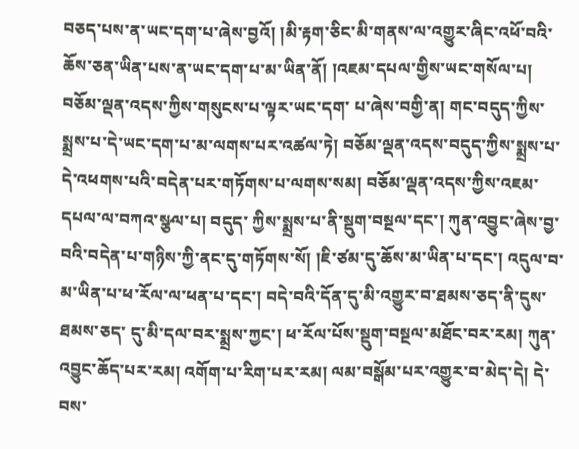བཅད་པས་ན་ཡང་དག་པ་ཞེས་བྱའོ། །མི་རྟག་ཅིང་མི་གནས་ལ་འགྱུར་ཞིང་འཕོ་བའི་ཆོས་ཅན་ཡིན་པས་ན་ཡང་དག་པ་མ་ཡིན་ནོ། །འཇམ་དཔལ་གྱིས་ཡང་གསོལ་པ། བཅོམ་ལྡན་འདས་ཀྱིས་གསུངས་པ་ལྟར་ཡང་དག་ པ་ཞེས་བགྱི་ན། གང་བདུད་ཀྱིས་སྨྲས་པ་དེ་ཡང་དག་པ་མ་ལགས་པར་འཚལ་ཏེ། བཅོམ་ལྡན་འདས་བདུད་ཀྱིས་སྨྲས་པ་དེ་འཕགས་པའི་བདེན་པར་གཏོགས་པ་ལགས་སམ། བཅོམ་ལྡན་འདས་ཀྱིས་འཇམ་དཔལ་ལ་བཀའ་སྩལ་པ། བདུད་ ཀྱིས་སྨྲས་པ་ནི་སྡུག་བསྔལ་དང་། ཀུན་འབྱུང་ཞེས་བྱ་བའི་བདེན་པ་གཉིས་ཀྱི་ནང་དུ་གཏོགས་སོ། །ཇི་ཙམ་དུ་ཆོས་མ་ཡིན་པ་དང་། འདུལ་བ་མ་ཡིན་པ་ཕ་རོལ་ལ་ཕན་པ་དང་། བདེ་བའི་དོན་དུ་མི་འགྱུར་བ་ཐམས་ཅད་ནི་དུས་ཐམས་ཅད་ དུ་མི་དལ་བར་སྨྲས་ཀྱང་། ཕ་རོལ་པོས་སྡུག་བསྔལ་མཐོང་བར་རམ། ཀུན་འབྱུང་ཆོད་པར་རམ། འགོག་པ་རིག་པར་རམ། ལམ་བསྒོམ་པར་འགྱུར་བ་མེད་དེ། དེ་བས་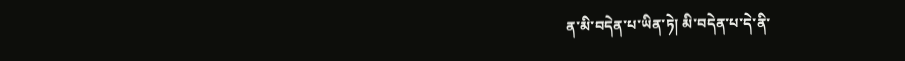ན་མི་བདེན་པ་ཡིན་ཏེ། མི་བདེན་པ་དེ་ནི་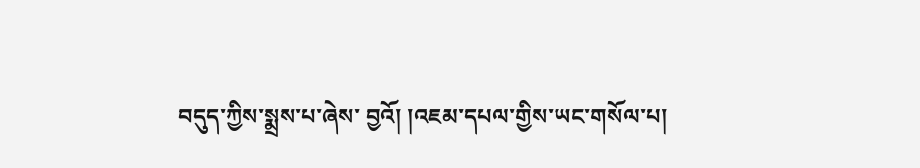བདུད་ཀྱིས་སྨྲས་པ་ཞེས་ བྱའོ། །འཇམ་དཔལ་གྱིས་ཡང་གསོལ་པ།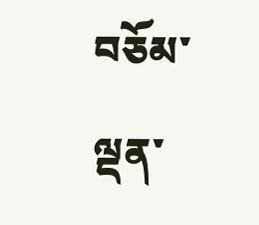བཅོམ་ལྡན་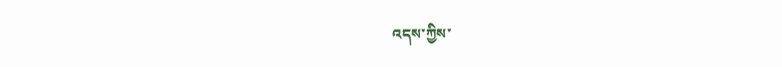འདས་ཀྱིས་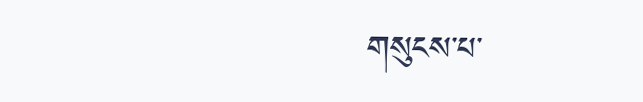གསུངས་པ་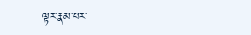ལྟར་རྣམ་པར་